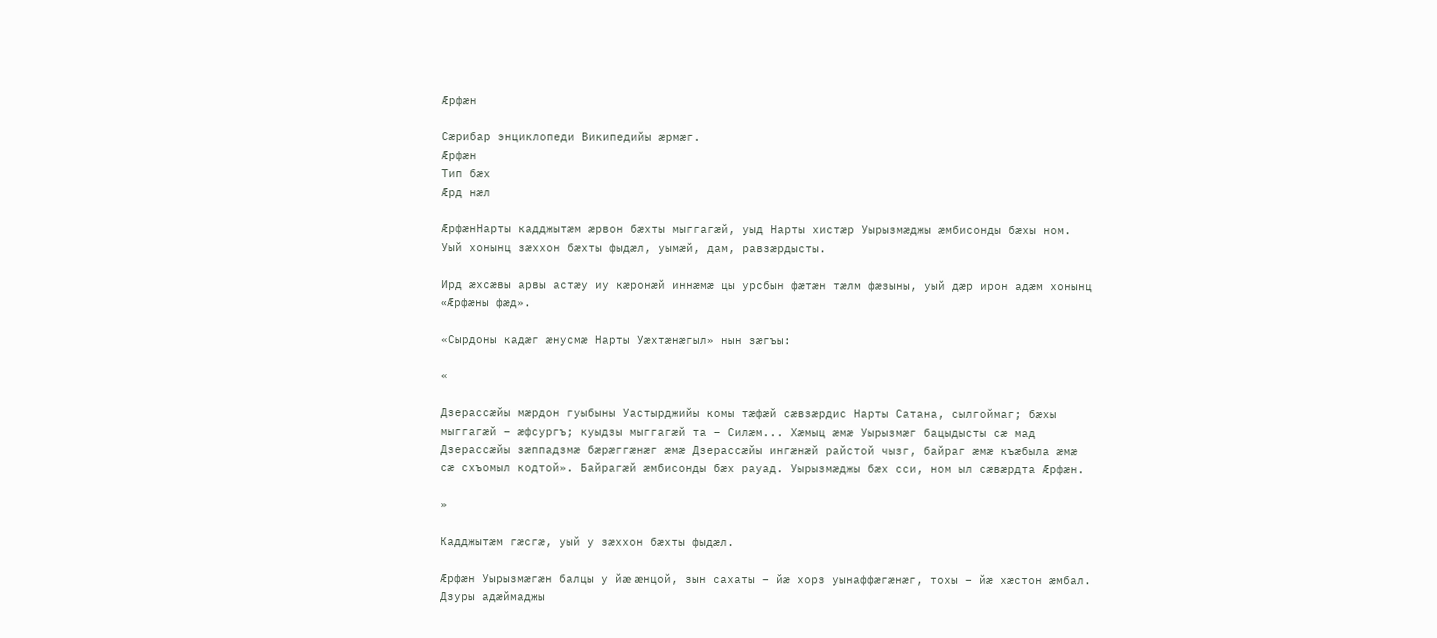Æрфæн

Сæрибар энциклопеди Википедийы æрмæг.
Æрфæн
Тип бæх
Æрд нæл

ÆрфæнНарты кадджытæм æрвон бæхты мыггагæй, уыд Нарты хистæр Уырызмæджы æмбисонды бæхы ном. Уый хонынц зæххон бæхты фыдæл, уымæй, дам, равзæрдысты.

Ирд æхсæвы арвы астæу иу кæронæй иннæмæ цы урсбын фæтæн тæлм фæзыны, уый дæр ирон адæм хонынц «Æрфæны фæд».

«Сырдоны кадæг æнусмæ Нарты Уæхтæнæгыл» нын зæгъы:

«

Дзерассæйы мæрдон гуыбыны Уастырджийы комы тæфæй сæвзæрдис Нарты Сатана, сылгоймаг; бæхы мыггагæй – æфсургъ; куыдзы мыггагæй та – Силæм... Хæмыц æмæ Уырызмæг бацыдысты сæ мад Дзерассæйы зæппадзмæ бæрæггæнæг æмæ Дзерассæйы ингæнæй райстой чызг, байраг æмæ къæбыла æмæ сæ схъомыл кодтой». Байрагæй æмбисонды бæх рауад. Уырызмæджы бæх сси, ном ыл сæвæрдта Æрфæн.

»

Кадджытæм гæсгæ, уый у зæххон бæхты фыдæл.

Æрфæн Уырызмæгæн балцы у йæ æнцой, зын сахаты – йæ хорз уынаффæгæнæг, тохы – йæ хæстон æмбал. Дзуры адæймаджы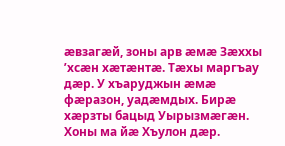æвзагæй, зоны арв æмæ Зæххы ’хсæн хæтæнтæ. Тæхы маргъау дæр. У хъаруджын æмæ фæразон, уадæмдых. Бирæ хæрзты бацыд Уырызмæгæн. Хоны ма йæ Хъулон дæр.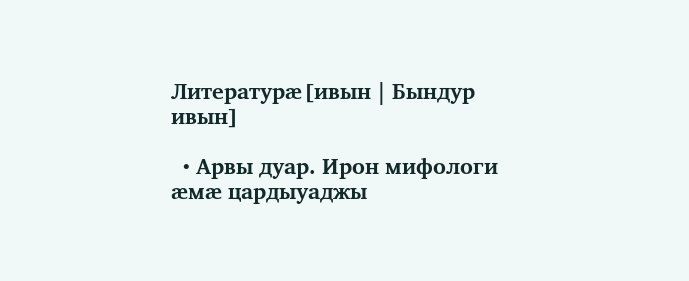Литературæ[ивын | Бындур ивын]

  • Арвы дуар. Ирон мифологи æмæ цардыуаджы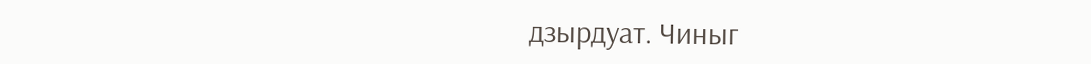дзырдуат. Чиныг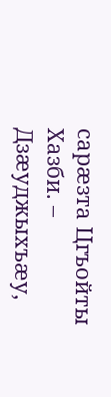сарæзта Цгъойты Хазби. – Дзæуджыхъæу,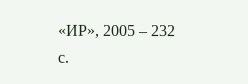«ИР», 2005 – 232 с.